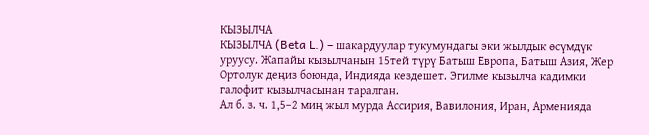КЫЗЫЛЧА
КЫЗЫЛЧА (Beta L.) – шакардуулар тукумундагы эки жылдык өсүмдүк уруусу. Жапайы кызылчанын 15тей түрү Батыш Европа, Батыш Азия, Жер Ортолук деңиз боюнда, Индияда кездешет. Эгилме кызылча кадимки галофит кызылчасынан таралган.
Ал б. з. ч. 1,5–2 миң жыл мурда Ассирия, Вавилония, Иран, Арменияда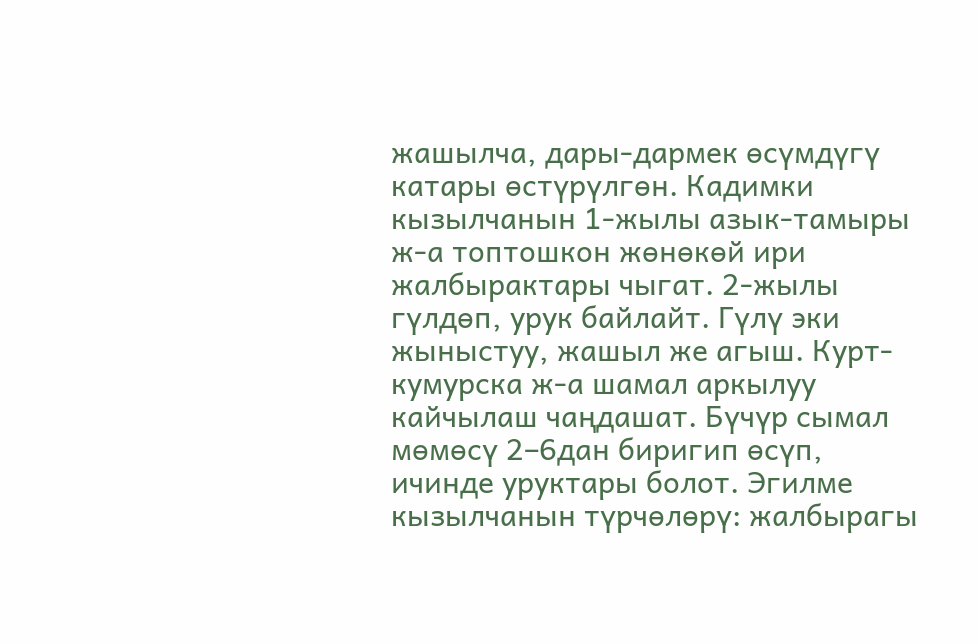жашылча, дары-дармек өсүмдүгү катары өстүрүлгөн. Кадимки кызылчанын 1-жылы азык-тамыры ж-а топтошкон жөнөкөй ири жалбырактары чыгат. 2-жылы гүлдөп, урук байлайт. Гүлү эки жыныстуу, жашыл же агыш. Курт-кумурска ж-а шамал аркылуу кайчылаш чаңдашат. Бүчүр сымал мөмөсү 2–6дан биригип өсүп, ичинде уруктары болот. Эгилме кызылчанын түрчөлөрү: жалбырагы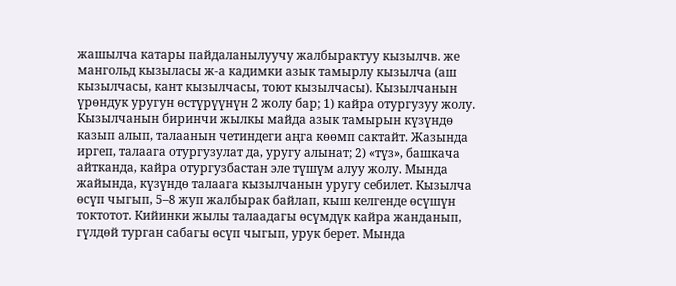жашылча катары пайдаланылуучу жалбырактуу кызылчв. же мангольд кызыласы ж-а кадимки азык тамырлу кызылча (аш кызылчасы, кант кызылчасы, тоют кызылчасы). Кызылчанын үрөндук уругун өстүрүүнүн 2 жолу бар; 1) кайра отургузуу жолу. Кызылчанын биринчи жылкы майда азык тамырын күзүндө казып алып, талаанын четиндеги аңга көөмп сактайт. Жазында иргеп, талаага отургузулат да, уругу алынат; 2) «түз», башкача айтканда, кайра отургузбастан эле түшүм алуу жолу. Мында жайында, күзүндө талаага кызылчанын уругу себилет. Кызылча өсүп чыгып, 5–8 жуп жалбырак байлап, кыш келгенде өсүшүн токтотот. Кийинки жылы талаадагы өсүмдүк кайра жанданып, гүлдөй турган сабагы өсүп чыгып, урук берет. Мында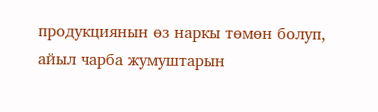продукциянын өз наркы төмөн болуп, айыл чарба жумуштарын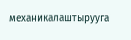механикалаштырууга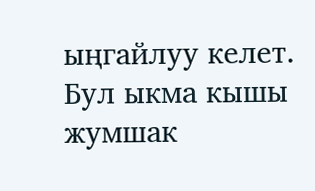ыңгайлуу келет. Бул ыкма кышы жумшак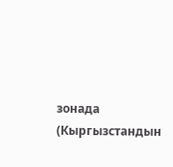зонада (Кыргызстандын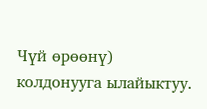Чүй өрөөнү) колдонууга ылайыктуу.